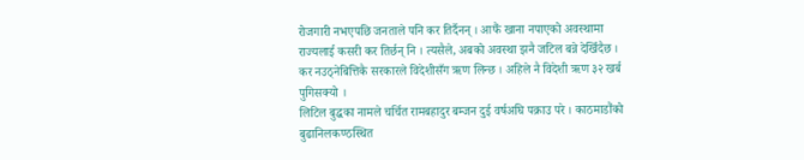रोजगारी नभएपछि जनताले पनि कर तिर्दैनन् । आफैं खाना नपाएको अवस्थामा राज्यलाई कसरी कर तिर्छन् नि । त्यसैले, अबको अवस्था झनै जटिल बन्ने देखिँदैछ । कर नउठ्नेबित्तिकै सरकारले विदेशीसँग ऋण लिन्छ । अहिले नै विदेशी ऋण ३२ खर्ब पुगिसक्यो ।
लिटिल बुद्धका नामले चर्चित रामबहादुर बम्जन दुई वर्षअघि पक्राउ परे । काठमाडौंको बुढानिलकण्ठस्थित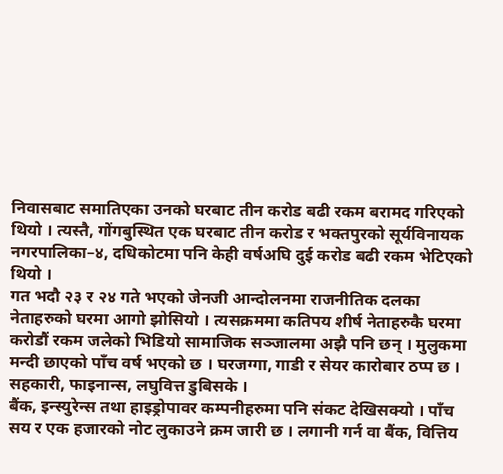निवासबाट समातिएका उनको घरबाट तीन करोड बढी रकम बरामद गरिएको थियो । त्यस्तै, गोंगबुस्थित एक घरबाट तीन करोड र भक्तपुरको सूर्यविनायक नगरपालिका–४, दधिकोटमा पनि केही वर्षअघि दुई करोड बढी रकम भेटिएको थियो ।
गत भदौ २३ र २४ गते भएको जेनजी आन्दोलनमा राजनीतिक दलका नेताहरुको घरमा आगो झोसियो । त्यसक्रममा कतिपय शीर्ष नेताहरुकै घरमा करोडौं रकम जलेको भिडियो सामाजिक सञ्जालमा अझै पनि छन् । मुलुकमा मन्दी छाएको पाँच वर्ष भएको छ । घरजग्गा, गाडी र सेयर कारोबार ठप्प छ । सहकारी, फाइनान्स, लघुवित्त डुबिसके ।
बैंक, इन्स्युरेन्स तथा हाइड्रोपावर कम्पनीहरुमा पनि संकट देखिसक्यो । पाँच सय र एक हजारको नोट लुकाउने क्रम जारी छ । लगानी गर्न वा बैंक, वित्तिय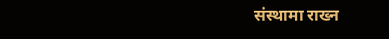संस्थामा राख्न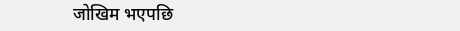जोखिम भएपछि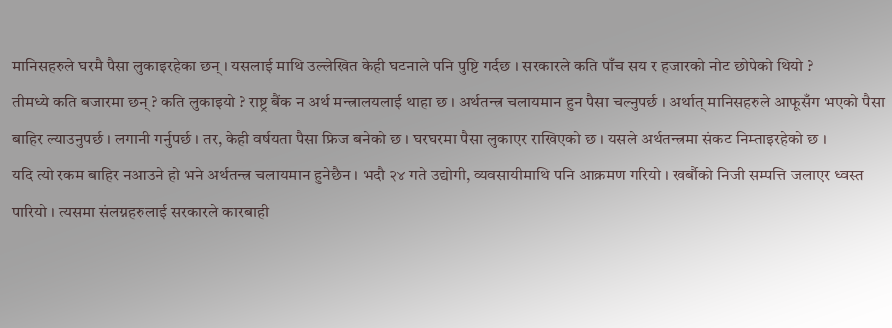मानिसहरुले घरमै पैसा लुकाइरहेका छन् । यसलाई माथि उल्लेखित केही घटनाले पनि पुष्टि गर्दछ । सरकारले कति पाँच सय र हजारको नोट छोपेको थियो ?
तीमध्ये कति बजारमा छन् ? कति लुकाइयो ? राष्ट्र बैंक न अर्थ मन्त्रालयलाई थाहा छ । अर्थतन्त्र चलायमान हुन पैसा चल्नुपर्छ । अर्थात् मानिसहरुले आफूसँग भएको पैसा बाहिर ल्याउनुपर्छ । लगानी गर्नुपर्छ । तर, केही वर्षयता पैसा फ्रिज बनेको छ । घरघरमा पैसा लुकाएर राखिएको छ । यसले अर्थतन्त्रमा संकट निम्ताइरहेको छ ।
यदि त्यो रकम बाहिर नआउने हो भने अर्थतन्त्र चलायमान हुनेछैन । भदौ २४ गते उद्योगी, व्यवसायीमाथि पनि आक्रमण गरियो । खर्बौको निजी सम्पत्ति जलाएर ध्वस्त पारियो । त्यसमा संलग्नहरुलाई सरकारले कारबाही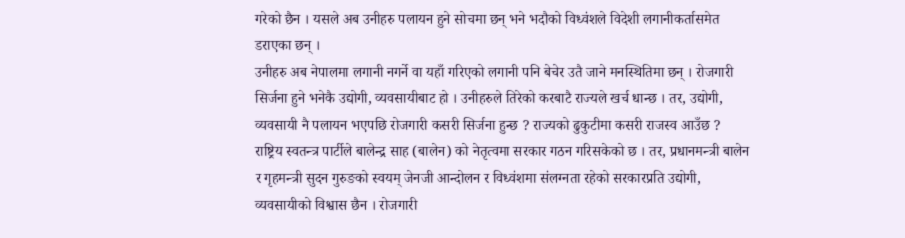गरेको छैन । यसले अब उनीहरु पलायन हुने सोचमा छन् भने भदौको विध्वंशले विदेशी लगानीकर्तासमेत डराएका छन् ।
उनीहरु अब नेपालमा लगानी नगर्ने वा यहाँ गरिएको लगानी पनि बेचेर उतै जाने मनस्थितिमा छन् । रोजगारी सिर्जना हुने भनेकै उद्योगी, व्यवसायीबाट हो । उनीहरुले तिरेको करबाटै राज्यले खर्च धान्छ । तर, उद्योगी, व्यवसायी नै पलायन भएपछि रोजगारी कसरी सिर्जना हुन्छ ? राज्यको ढुकुटीमा कसरी राजस्व आउँछ ?
राष्ट्रिय स्वतन्त्र पार्टीले बालेन्द्र साह (बालेन) को नेतृत्वमा सरकार गठन गरिसकेको छ । तर, प्रधानमन्त्री बालेन र गृहमन्त्री सुदन गुरुङको स्वयम् जेनजी आन्दोलन र विध्वंशमा संलग्नता रहेको सरकारप्रति उद्योगी, व्यवसायीको विश्वास छैन । रोजगारी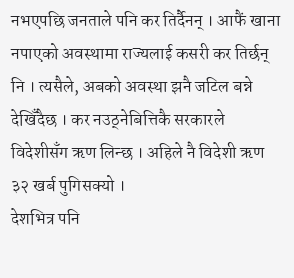नभएपछि जनताले पनि कर तिर्दैनन् । आफैं खाना नपाएको अवस्थामा राज्यलाई कसरी कर तिर्छन् नि । त्यसैले, अबको अवस्था झनै जटिल बन्ने देखिँदैछ । कर नउठ्नेबित्तिकै सरकारले विदेशीसँग ऋण लिन्छ । अहिले नै विदेशी ऋण ३२ खर्ब पुगिसक्यो ।
देशभित्र पनि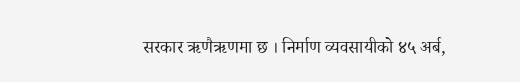सरकार ऋणैऋणमा छ । निर्माण व्यवसायीको ४५ अर्ब,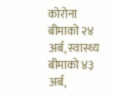कोरोना बीमाको २४ अर्ब, स्वास्थ्य बीमाको ४३ अर्ब,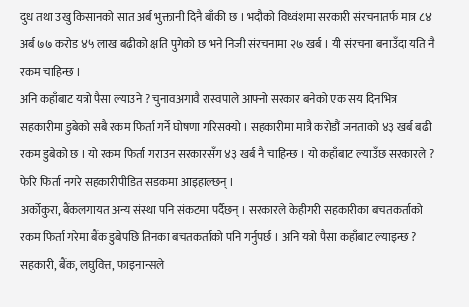दुध तथा उखु किसानको सात अर्ब भुक्तानी दिनै बाँकी छ । भदौको विध्वंशमा सरकारी संरचनातर्फ मात्र ८४ अर्ब ७७ करोड ४५ लाख बढीको क्षति पुगेको छ भने निजी संरचनामा २७ खर्ब । यी संरचना बनाउँदा यति नै रकम चाहिन्छ ।
अनि कहाँबाट यत्रो पैसा ल्याउने ? चुनावअगावै रास्वपाले आफ्नो सरकार बनेको एक सय दिनभित्र सहकारीमा डुबेको सबै रकम फिर्ता गर्ने घोषणा गरिसक्यो । सहकारीमा मात्रै करोडौं जनताको ४३ खर्ब बढी रकम डुबेको छ । यो रकम फिर्ता गराउन सरकारसँग ४३ खर्ब नै चाहिन्छ । यो कहाँबाट ल्याउँछ सरकारले ? फेरि फिर्ता नगरे सहकारीपीडित सडकमा आइहाल्छन् ।
अर्कोकुरा, बैंकलगायत अन्य संस्था पनि संकटमा पर्दैछन् । सरकारले केहीगरी सहकारीका बचतकर्ताको रकम फिर्ता गरेमा बैंक डुबेपछि तिनका बचतकर्ताको पनि गर्नुपर्छ । अनि यत्रो पैसा कहाँबाट ल्याइन्छ ? सहकारी, बैंक, लघुवित्त, फाइनान्सले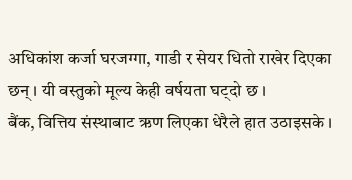अधिकांश कर्जा घरजग्गा, गाडी र सेयर धितो राखेर दिएका छन् । यी वस्तुको मूल्य केही वर्षयता घट्दो छ ।
बैंक, वित्तिय संस्थाबाट ऋण लिएका धेरैले हात उठाइसके ।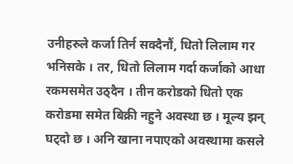उनीहरुले कर्जा तिर्न सक्दैनौं, धितो लिलाम गर भनिसके । तर, धितो लिलाम गर्दा कर्जाको आधा रकमसमेत उठ्दैन । तीन करोडको धितो एक करोडमा समेत बिक्री नहुने अवस्था छ । मूल्य झन् घट्दो छ । अनि खाना नपाएको अवस्थामा कसले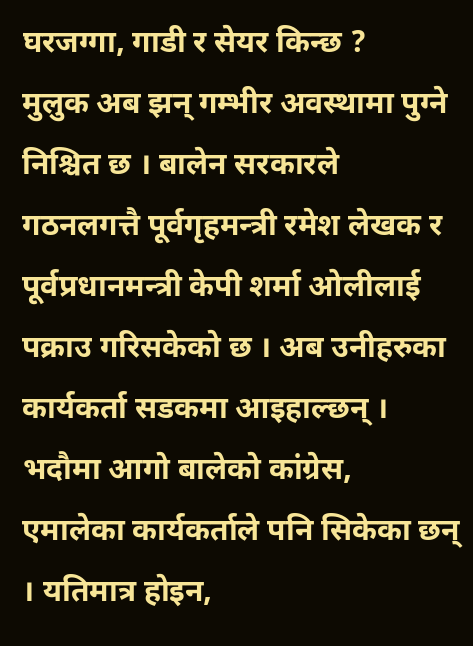घरजग्गा, गाडी र सेयर किन्छ ?
मुलुक अब झन् गम्भीर अवस्थामा पुग्ने निश्चित छ । बालेन सरकारले गठनलगत्तै पूर्वगृहमन्त्री रमेश लेखक र पूर्वप्रधानमन्त्री केपी शर्मा ओलीलाई पक्राउ गरिसकेको छ । अब उनीहरुका कार्यकर्ता सडकमा आइहाल्छन् । भदौमा आगो बालेको कांग्रेस, एमालेका कार्यकर्ताले पनि सिकेका छन् । यतिमात्र होइन,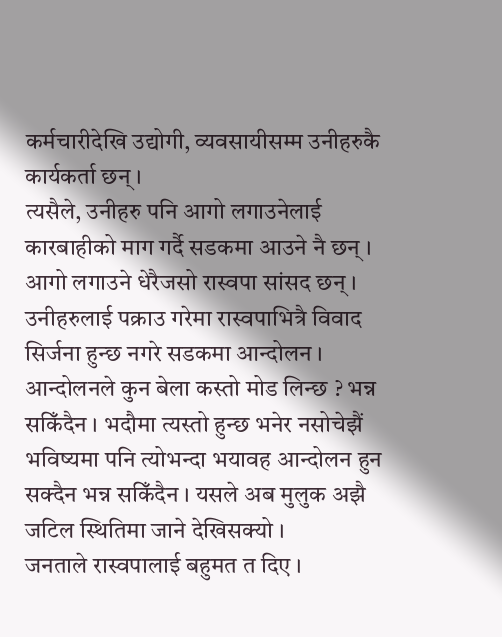कर्मचारीदेखि उद्योगी, व्यवसायीसम्म उनीहरुकै कार्यकर्ता छन् ।
त्यसैले, उनीहरु पनि आगो लगाउनेलाई कारबाहीको माग गर्दै सडकमा आउने नै छन् । आगो लगाउने धेरैजसो रास्वपा सांसद छन् । उनीहरुलाई पक्राउ गरेमा रास्वपाभित्रै विवाद सिर्जना हुन्छ नगरे सडकमा आन्दोलन । आन्दोलनले कुन बेला कस्तो मोड लिन्छ ? भन्न सकिँदैन । भदौमा त्यस्तो हुन्छ भनेर नसोचेझैं भविष्यमा पनि त्योभन्दा भयावह आन्दोलन हुन सक्दैन भन्न सकिँदैन । यसले अब मुलुक अझै जटिल स्थितिमा जाने देखिसक्यो ।
जनताले रास्वपालाई बहुमत त दिए ।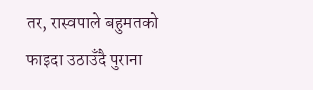तर, रास्वपाले बहुमतको फाइदा उठाउँदै पुराना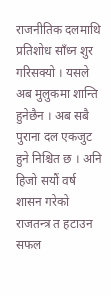राजनीतिक दलमाथि प्रतिशोध साँध्न शुर गरिसक्यो । यसले अब मुलुकमा शान्ति हुनेछैन । अब सबै पुराना दल एकजुट हुने निश्चित छ । अनि हिजो सयौं वर्ष शासन गरेको राजतन्त्र त हटाउन सफल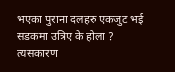भएका पुराना दलहरु एकजुट भई सडकमा उत्रिए के होला ? त्यसकारण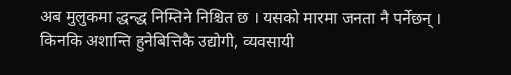अब मुलुकमा द्धन्द्ध निम्तिने निश्चित छ । यसको मारमा जनता नै पर्नेछन् ।
किनकि अशान्ति हुनेबित्तिकै उद्योगी, व्यवसायी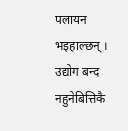पलायन भइहाल्छन् । उद्योग बन्द नहुनेबित्तिकै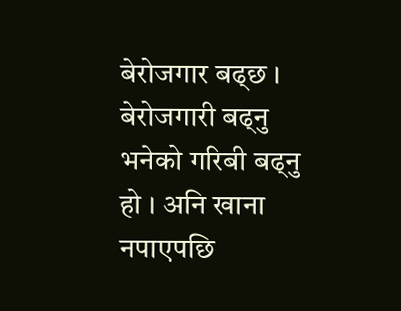बेरोजगार बढ्छ । बेरोजगारी बढ्नु भनेको गरिबी बढ्नु हो । अनि खाना नपाएपछि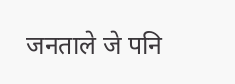जनताले जे पनि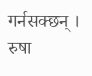गर्नसक्छन् ।
रुषा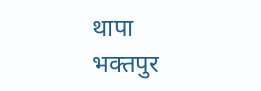थापा
भक्तपुर